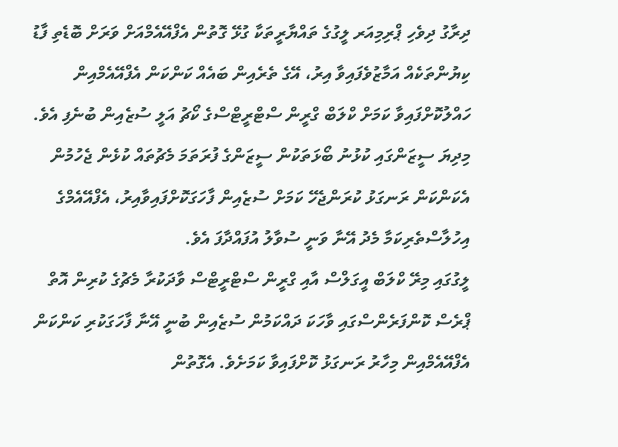ދިރާގު ދިވެހި ޕްރިމިއަރ ލީގުގެ ތައްޔާރީތަކާ ގުޅޭ ގޮތުން އެފްއޭއެމްއަށް ވަރަށް ބޮޑެތި ފާޑު ކިޔުންތަކެއް އަމާޒުވެފައިވާ އިރު، އޭގެ ތެރެއިން ބައެއް ކަންކަން އެފްއޭއެމްއިން ހައްލުކޮށްފައިވާ ކަމަށް ކްލަބް ގްރީން ސްޓްރީޓްސްގެ ކޯޗު އަލީ ސުޒެއިން ބުނެފި އެވެ.
މިދިޔަ ސީޒަންގައި ކުޅުނު ބޯޅަތަކުން ސީޒަންގެ ފުރަތަމަ މެޗުތައް ކުޅެން ޖެހުމުން އެކަންކަން ރަނގަޅު ކުރަންޖެހޭ ކަމަށް ސުޒެއިން ފާހަގަކޮށްފައިވާއިރު، އެފްއޭއެމްގެ އިހުލާސްތެރިކަމާ މެދު އޭނާ ވަނީ ސުވާލު އުފައްދާފަ އެވެ.
ލީގުގައި މިރޭ ކްލަބް އީގަލްސް އާއި ގްރީން ސްޓްރީޓްސް ވާދަކުރާ މެޗުގެ ކުރިން އޮތް ޕްރެސް ކޮންފަރެންސްގައި ވާހަކަ ދައްކަމުން ސުޒެއިން ބުނީ އޭނާ ފާހަގަކުރި ކަންކަން އެފްއޭއެމްއިން މިހާރު ރަނގަޅު ކޮށްފައިވާ ކަމަށެވެ. އެގޮތުން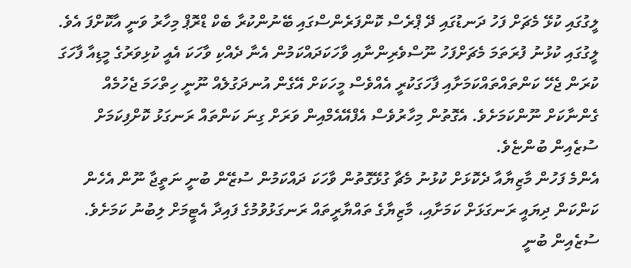ލީގުގައި ކުޅޭ މެޗަށް ފަހު ދަނޑުގައި ދޭ ޕްރެސް ކޮންފަރެންސްގައި ބޭނުންކުރާ ބެކް ޑްރޮޕް މިހާރު ވަނީ އާކޮށްފަ އެވެ. ލީގުގައި ކުޅުނު ފުރަތަމަ މެޗަށްފަހު ނޫސްވެރިންނާއި ވާހަކަދައްކަމުން އެނާ ދެއްކި ވާހަކަ އެއީ ކުޅިވަރުގެ މީޑިއާ ފާހަގަ ކުރަން ޖެހޭ ކަންތައްތައްކަމަށާއި ފާހަގަކުރީ އެއްވެސް މީހަކަށް އޭގެން އުނދަގުލެއް ނޫނީ ހިތްހަމަ ޖެހުމެއް ގެންނާކަށް ނޫންކަމަށެވެ. އެގޮތުން މިހާރުވެސް އެފްއޭއެމްއިން ވަރަށް ގިނަ ކަންތައް ރަނގަޅު ކޮށްފިކަމަށް ސުޒެއިން ބުންޏެވެ.
އެންމެ ފަހުން މާޒިޔާއާ ދެކޮޅަށް ކުޅުނު މެޗާ ގުޅޭގޮތުން ވާހަކަ ދައްކަމުން ސުޒޭން ބުނީ ނަތީޖާ ނޫން އެހެން ކަންކަން ދިޔައީ ރަނގަޅަށް ކަމަށާއި، މާޒިޔާގެ ތައްޔާރީތައް ރަނގަޅުވުމުގެ ފައިދާ އެޓީމަށް ލިބުނު ކަމަށެވެ. ސުޒެއިން ބުނީ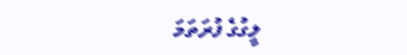ލީގުގެ ފުރަތަމަ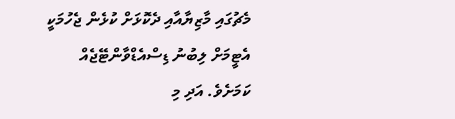މެޗުގައި މާޒިޔާއާއި ދެކޮޅަށް ކުޅެން ޖެހުމަކީ އެޓީމަށް ލިބުނު ޑިސްއެޑްވާންޓޭޖެއް ކަމަށެވެ. އަދި މި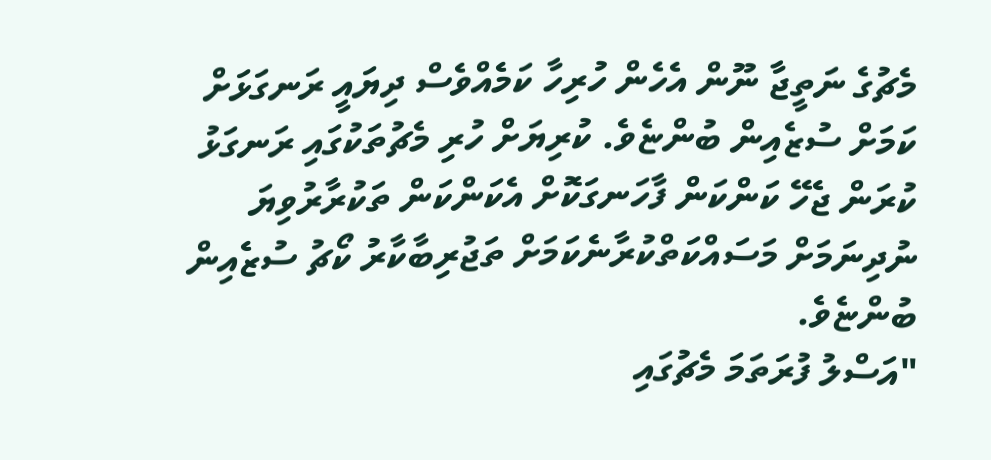މެޗުގެ ނަތީޖާ ނޫން އެހެން ހުރިހާ ކަމެއްވެސް ދިޔައީ ރަނގަޅަށް ކަމަށް ސުޒެއިން ބުންޏެވެ. ކުރިޔަށް ހުރި މެޗުތަކުގައި ރަނގަޅު ކުރަން ޖެހޭ ކަންކަން ފާހަނގަކޮށް އެކަންކަން ތަކުރާރުވިޔަ ނުދިނަމަށް މަސައްކަތްކުރާނެކަމަށް ތަޖުރިބާކާރު ކޯޗު ސުޒެއިން ބުންޏެވެ.
"އަސްލު ފުރަތަމަ މެޗުގައި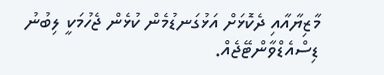މާޒިޔާއާއި ދެކޮޅަށް އަޅުގަނޑުމެން ކުޅެން ޖެހުމަކީ ލިބުނު ޑިސްއެޑްވާންޓޭޖެއް.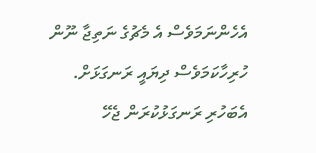އެހެންނަމަވެސް އެ މެޗުގެ ނަތިޖާ ނޫން ހުރިހާކަމަވެސް ދިޔައީ ރަނގަޅަށް. އެބަހުރި ރަނގަޅުކުރަން ޖެހޭ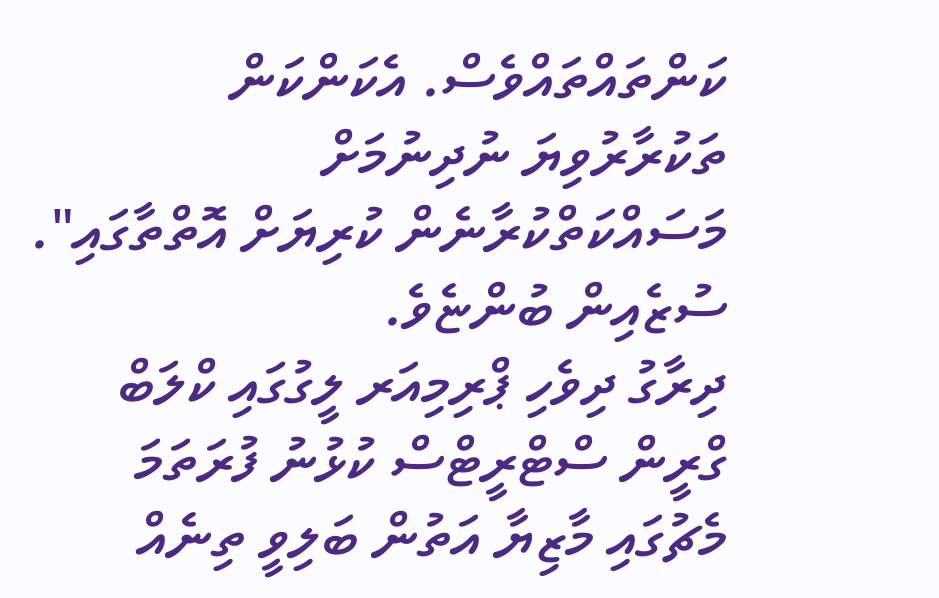ކަންތައްތައްވެސް. އެކަންކަން ތަކުރާރުވިޔަ ނުދިނުމަށް މަސައްކަތްކުރާނެން ކުރިޔަށް އޮތްތާގައި". ސުޒެއިން ބުންޏެވެ.
ދިރާގު ދިވެހި ޕްރިމިއަރ ލީގުގައި ކްލަބް ގްރީން ސްޓްރީޓްސް ކުޅުނު ފުރަތަމަ މެޗުގައި މާޒިޔާ އަތުން ބަލިވީ ތިނެއް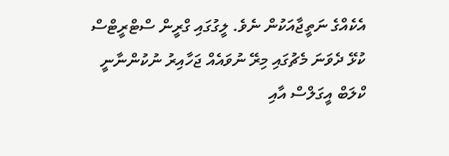އެކެއްގެ ނަތީޖާއަކުން ނެވެ. ލީގުގައި ގްރީން ސްޓްރީޓްސް ކުޅޭ ދެވަނަ މެޗުގައި މިރޭ ނުވައެއް ޖަހާއިރު ނުކުންނާނީ ކްލަބް އީގަލްސް އާއި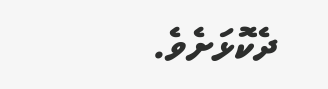ދެކޮޅަށެވެ.